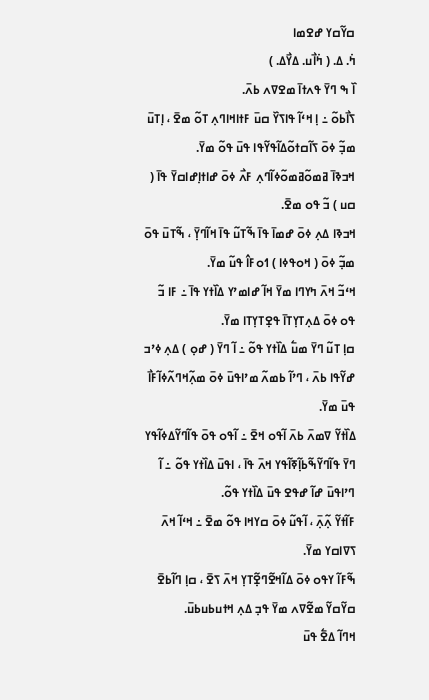ߛߌ߬ߛߌ ߝߐߘߊ
ߤ߭. ߡ. ( ߤ߭ߊ߯ߎ. ߡߌ߯ߡ. )
ߊ߰ ߒ ߣߌ߫ ߟߍߙߊ߫ ߘߐߜߍ ߕߍ߫.
ߖߊ߯ߕߋ߬ ߸ ߊ߲ ߞߵߊ߬ ߟߊߖߌ߰ ߛߎ߫ ߓߙߊߞߊߣߍ߲ ߠߋ߬ ߘߐ߫ ، ߊ߲ߠߎ߫ ߘߏ߲߬ ߦߋ߫ ߖߊ߬ߛߙߋ߬ߡߊ߬ߟߌ߬ߟߊ ߟߎ߫ ߟߋ߬ ߘߌ߫.
ߞߏߢߊ߫ ߥߘߋ߬ߥߘߋ߬ߦߊ߬ߣߍ߲ ߓߍ߯ ߦߋ߫ ߝߊߙߊ߲ߝߊߛߌ߫ ߟߊ߫ ( ߛߎ ) ߏ߬ ߟߋ ߘߐ߫.
ߞߏߢߊ ߡߍ߲ ߦߋ߫ ߝߘߊ߫ ߟߊ߫ ߒ߬ߠߎ߬ ߟߊ߫ ߞߊ߬ߣߌ߲߫ ، ߒ߬ߠߎ߫ ߟߋ߫ ߘߏ߲߬ ߦߋ߫ ( ߞߋߟߦߊ ) ߗߋߓߊ߮ ߟߎ߬ ߘߌ߫.
ߞߵߏ߬ ߞߍ߫ ߤߌߣߊ ߘߌ߫ ߞߊ߬ ߝߊߘߴߌ ߡߊ߰ߙߌ ߟߊ߫ ߸ ߓߊ ߏ߬ ߟߋ ߦߋ߫ ߡߍ߲ߠߌ߲ߠߊ߫ ߟߐ߲ߠߌ߲ߠߊ ߘߌ߫.
ߛߊ߲ ߠߎ߬ ߣߌ߫ ߘߎ߱ ߡߊ߰ߙߌ ߟߋ߬ ߸ ߊ߬ ߣߌ߫ ( ߝߋ߲ ) ߡߍ߲ ߦߴߏ ߝߌ߬ߟߊ ߕߍ߫ ، ߣߴߊ߬ ߕߘߍ߬ ߘߴߊߟߎ߫ ߦߋ߫ ߘߍ߲߬ߞߣߍ߬ߦߊ߬ߓߊ߯ ߟߎ߫ ߘߌ߫.
ߡߊ߰ߙߌ߬ ߜߘߍ߫ ߕߍ߫ ߊ߬ߟߋ ߞߐ߫ ߸ ߊ߬ߟߋ ߟߋ߫ ߟߊ߬ߣߌ߬ߡߦߊ߬ߟߌ ߣߌ߫ ߟߊ߬ߣߌ߬ߒ߬ߕߊ߲߬ߧߊ߬ߟߌ ߞߍ߫ ߟߊ߫ ، ߊߟߎ߫ ߡߊ߰ߙߌ ߟߋ߬ ߸ ߊ߬ ߣߴߊߟߎ߫ ߝߊ߬ ߝߟߐ ߟߎ߫ ߡߊ߰ߙߌ ߟߋ߬.
ߓߊ߬ߙߌ߬ ߍ߲߬ߍ߲߫ ، ߊ߬ߟߎ߬ ߦߋ߫ ߛߌߞߊ ߟߋ߬ ߘߐ߫ ߸ ߞߵߊ߬ ߞߍ߫ ߖߜߊߛߌ ߘߌ߫.
ߒ߬ߓߊ߬ ߌߟߋ ߦߋ߫ ߡߊ߬ߞߐ߬ߣߐ߲߬ߠߌ߲ ߞߍ߫ ߖߐ߫ ، ߛߊ߲ ߣߊ߬ߕߐ߫ ߛߌ߬ߛߌ߬ ߘߐ߬ߜߍ ߘߌ߫ ߟߏ߲ ߡߍ߲ ߞߙߎߕߎߕߎ߫.
ߞߣߊ߬ ߡߐ߱ ߟߎ߫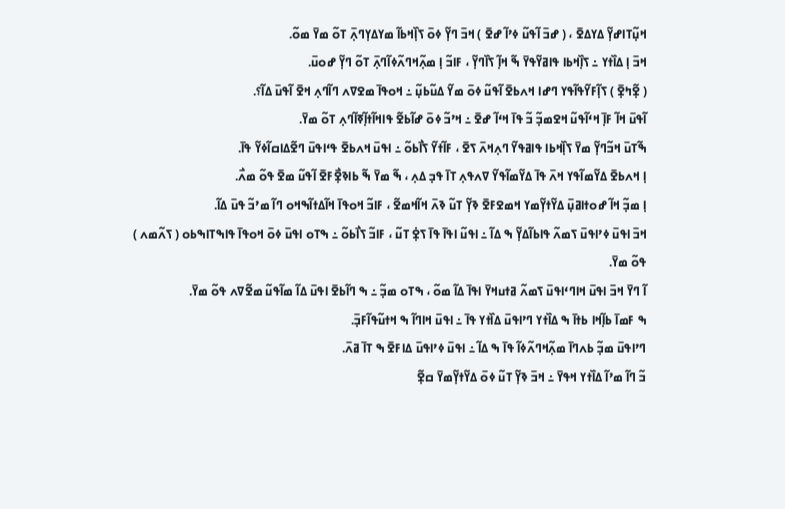ߞߎ߲߬ߠߊߝߌ߲߬ ߡߌߡߐ߫ ، ( ߝߏ߫ ߊ߬ߟߎ߬ ߦߴߊ߬ ߝߐ߫ ) ߞߏ߫ ߣߌ߲߬ ߦߋ߫ ߖߊ߲߰ߞߕߊ߬ ߘߌߡߌ߲ߣߍ߲߫ ߠߋ߬ ߘߌ߫ ߘߋ߬.
ߞߏ߫ ߊ߲ ߡߊ߰ߙߌ ߸ ߖߊ߲߰ߞߕߊ ߟߊߥߌ߬ߟߌ߫ ߒ߬ ߞߊ߲߬ ߖߊ߰ߣߌ߲߬ ، ߓߊߏ߬ ߊ߲ ߘߍ߲߬ߞߣߍ߬ߦߊ߬ߣߍ߲߫ ߠߋ߬ ߣߌ߲߬ ߝߋߎ߫.
( ߐ߲߬ߤߐ߲߫ ) ߖߊ߲߬ߓߌ߬ߟߊ߬ߟߌ ߣߝߊ ߞߍߕߐ߫ ߊ߬ߟߎ߬ ߦߋ߫ ߘߌ߬ ߡߎ߬ߕߎ߲߬ ߸ ߞߋߟߊ߫ ߘߐߜߍ ߣߊ߬ߣߍ߲ ߞߐ߫ ߊ߬ߟߎ߫ ߡߊ߬؟.
ߊ߬ߟߎ߫ ߞߊ߬ ߓߊ߲߫ ߞߵߊ߬ߟߎ߬ ߞߐߘߏ߲߬ ߏ߬ ߟߊ߫ ߞߵߊ߬ ߝߐ߫ ߸ ߞߴߏ߬ ߦߋ߫ ߝߊ߬ߕߐ߬ ߟߊߞߊ߬ߙߊ߲߬ߧߊ߬ߣߍ߲ ߠߋ߬ ߘߌ߫.
ߒ߬ߠߎ߫ ߞߏ߬ߣߌ߲߬ ߘߌ߫ ߖߊ߲߰ߞߕߊ ߟߊߥߟߌ߬ ߣߍ߲ߞߍ߫ ߖߐ߫ ، ߓߊ߬ߙߌ߬ ߖߊ߯ߕߋ߬ ߸ ߊߟߎ߫ ߞߍߕߐ߫ ߟߵߊߟߎ߫ ߣߐ߬ߡߊߛߊ߬ߦߌ߬ ߟߊ߫.
ߊ߲ ߞߍߕߐ߫ ߡߌ߬ߘߊ߬ߟߌ ߞߍ߫ ߟߊ߫ ߡߌ߬ߘߊ߬ߟߌ߬ ߜߍߟߍ߲ ߠߊ߫ ߟߏ߲ ߡߍ߲ ، ߒ߬ ߘߌ߫ ߒ߬ ߕߊߢߐ߲߯ߓߐ߫ ߊ߬ߟߎ߬ ߘߐ߫ ߟߋ߬ ߘߍ߯.
ߊ߲ ߘߏ߲߬ ߞߊ߬ ߝߋߙߊߥߎ߲߫ ߡߌ߬ߙߌ߲߬ߘߌ ߞߘߐߓߐ߫ ߢߌ߲߬ ߠߎ߬ ߢߍ߫ ߞߊ߬ߞߘߐ߬ ، ߓߊߏ߬ ߞߋߟߊ߫ ߞߊ߬ߡߙߊ߬ߒߞߋ ߣߊ߬ ߘߴߏ߬ ߟߎ߫ ߡߊ߬.
ߞߏ߫ ߊߟߎ߫ ߦߴߊߟߎ߫ ߖߘߍ߬ ߟߊߕߊ߬ߡߌ߲߬ ߒ ߡߊ߬ ߸ ߊߟߎ߬ ߊߟߊ߫ ߟߊ߫ ߖߐ߲߭ ߠߎ߬ ، ߓߊߏ߬ ߖߊ߯ߕߋ߬ ߸ ߒߠߋ ߊߟߎ߫ ߦߋ߫ ߞߋߟߊ߫ ߟߊߒߠߊߒߕߋ ( ߖߍ߬ߘߍ ) ߟߋ߬ ߘߌ߫.
ߊ߬ ߣߌ߫ ߞߏ߫ ߊߟߎ߫ ߞߊߣߵߊߟߎ߫ ߖߘߍ߬ ߥߙߎߞߌ߫ ߊߟߊ߫ ߡߊ߬ ߘߋ߬ ، ߒߠߋ ߘߏ߲߬ ߸ ߒ ߣߊ߬ߕߐ߫ ߊߟߎ߫ ߡߊ߬ ߘߊ߬ߟߎ߬ ߘߐ߬ߜߍ ߟߋ߬ ߘߌ߫.
ߒ ߓߘߊ߫ ߕߊ߲߬ߞߊ ߕߙߊ߫ ߒ ߡߊ߰ߙߌ ߣߴߊߟߎ߫ ߡߊ߰ߙߌ ߟߊ߫ ߸ ߊߟߎ߫ ߞߊߣߊ߬ ߒ ߞߙߎ߬ߟߊ߬ߓߏ߲߫.
ߣߴߊߟߎ߫ ߘߏ߲߬ ߕߍߣߊ߫ ߘߍ߲߬ߞߣߍ߬ߦߊ߬ ߟߊ߫ ߒ ߡߊ߬ ߸ ߊߟߎ߫ ߦߴߊߟߎ߫ ߡߊߓߐ߫ ߒ ߠߊ߫ ߥߍ߫.
ߏ߬ ߣߊ߬ ߘߴߊ߬ ߡߊ߰ߙߌ ߞߟߌ߫ ߸ ߞߏ߫ ߢߌ߲߬ ߠߎ߬ ߦߋ߫ ߡߌ߬ߙߌ߲߬ߘߌ߫ ߛߐ߲߬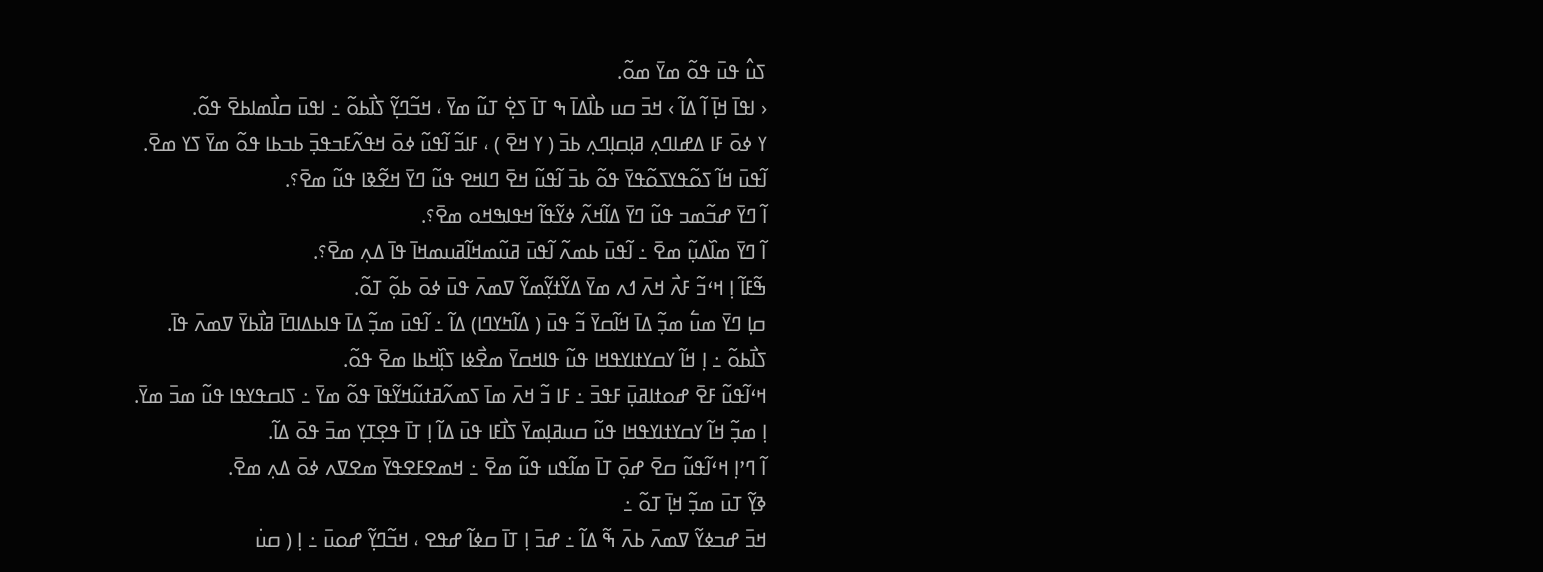ߖߎ߮ ߟߎ߫ ߟߋ߬ ߘߌ߫ ߘߋ߬.
‹ ߊߟߊ߫ ߞߊ߲߫ ߊ߬ ߡߊ߬ › ߞߏ߫ ߛߎ ߕߊ߯ߡߊ߫ ߒ ߠߊ߫ ߖߐ߲߭ ߠߎ߬ ߘߌ߫ ، ߞߏ߬ߣߌ߲߬ ߖߊ߯ߕߋ߬ ߸ ߊߟߎ߫ ߛߊ߯ߘߊߕߐ߫ ߟߋ߬.
ߌ ߦߋ߫ ߓߊ ߡߝߊߣߍ߲ ߥߊ߲ߛߊ߲ߣߍ߲ ߕߏ߫ ( ߌ ߞߐ߫ ) ، ߓߊߏ߬ ߊ߬ߟߎ߬ ߦߋ߫ ߞߟߍ߬ߓߏߟߏ߲߫ ߕߏߕߊ ߟߋ߬ ߘߌ߫ ߖߌ ߘߐ߫.
ߊ߬ߟߎ߫ ߞߊ߬ ߖߋ߬ߟߌߖߋ߬ߟߌ߫ ߟߋ߬ ߕߏ߫ ߊ߬ߟߎ߬ ߞߐ߫ ߣߊߞߐ ߟߎ߬ ߣߌ߫ ߞߐ߬ߢߊ ߟߎ߬ ߘߐ߫؟.
ߊ߬ ߣߌ߫ ߝߏ߬ߘߏ ߟߎ߬ ߣߌ߫ ߡߊ߬ߞߍ߬ ߦߌ߬ߟߊ߬ ߞߟߊߒߞߋ ߘߐ߫؟.
ߊ߬ ߣߌ߫ ߘߊ߰ߡߎ߲߬ ߘߐ߫ ߸ ߊ߬ߟߎ߫ ߕߘߍ߬ ߊ߬ߟߎ߫ ߥߎ߬ߘߞߊ߬ߥߎߘߞߊ߫ ߟߊ߫ ߡߍ߲ ߘߐ߫؟.
ߒ߬ߓߊ߬ ߊ߲ ߞߵߏ߬ ߓߍ߯ ߞߍ߫ ߗߍ ߘߌ߫ ߡߌ߬ߙߌ߲߬ߘߌ߬ ߜߘߍ߫ ߟߎ߫ ߦߋ߫ ߕߋ߲߬ ߠߋ߬.
ߛߊ߲ ߣߌ߫ ߘߎ߱ ߘߏ߲߬ ߡߊ߫ ߞߊ߬ߛߌ߫ ߏ߬ ߟߎ߫ ( ߡߊ߬ߤߌߣߊ) ߡߊ߬ ߸ ߊ߬ߟߎ߫ ߘߏ߲߬ ߡߊ߫ ߟߊߕߡߊߣߊ߫ ߥߊ߯ߕߌ߫ ߜߘߍ߫ ߟߊ߫.
ߖߊ߯ߕߋ߬ ߸ ߊ߲ ߞߊ߬ ߌߛߌߙߊߌߟߞߊ ߟߎ߬ ߟߊߞߛߌ߫ ߘߐ߯ߦߊ ߖߊ߲߰ߞߕߊ ߘߐ߫ ߟߋ߬.
ߞߵߊ߬ߟߎ߬ ߓߐ߫ ߝߋߙߊߥߎ߲߫ ߓߟߏ߫ ߸ ߓߊ ߏ߬ ߞߍ߫ ߘߊ߫ ߖߘߍ߬ߥߙߎ߬ߞߌ߬ߟߊ߫ ߟߋ߬ ߘߌ߫ ߸ ߖߊߛߟߌߟߊ ߟߎ߬ ߘߏ߫ ߘߌ߫.
ߊ߲ ߘߏ߲߬ ߞߊ߬ ߌߛߌߙߊߌߟߞߊ ߟߎ߬ ߛߎߥߊ߲ߘߌ߫ ߖߊ߯ߓߊ ߟߎ߫ ߡߊ߬ ߊ߲ ߠߊ߫ ߟߐ߲ߠߌ߲ ߘߏ߫ ߟߋ߫ ߡߊ߬.
ߊ߬ ߣߴߊ߲ ߞߵߊ߬ߟߎ߬ ߛߐ߫ ߝߋ߲߫ ߠߊ߫ ߘߊ߬ߟߎ ߟߎ߬ ߘߐ߫ ߸ ߞߘߐߓߐߟߌ߫ ߘߐߜߍ ߦߋ߫ ߡߍ߲ ߘߐ߫.
ߢߌ߲߬ ߠߎ߫ ߘߏ߲߬ ߞߊ߲߫ ߠߋ߬ ߸
ߞߏ߫ ߝߏߦߌ߬ ߜߘߍ߫ ߕߍ߫ ߒ߬ ߡߊ߬ ߸ ߝߏ߫ ߊ߲ ߠߊ߫ ߛߦߊ߬ ߝߟߐ ، ߞߏ߬ߣߌ߲߬ ߝߋߎ߫ ߸ ߊ߲ ( ߛߎ߭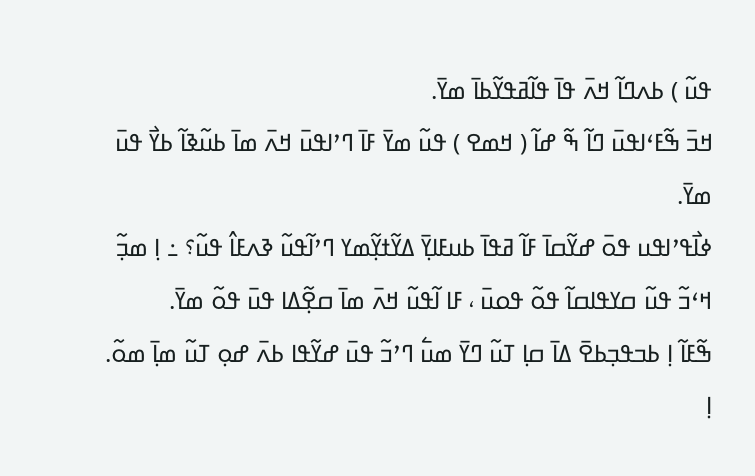ߟߎ߬ ) ߕߍߣߊ߬ ߞߍ߫ ߟߊ߫ ߟߊ߬ߥߟߌ߬ߕߊ߫ ߘߌ߫.
ߞߏ߫ ߒ߬ߓߵߊߟߎ߫ ߣߊ߬ ߒ߬ ߝߊ߬ ( ߞߘߐ ) ߟߎ߬ ߘߌ߫ ߓߊ߫ ߣߴߊߟߎ߫ ߞߍ߫ ߘߊ߫ ߕߎ߬ߢߊ߬ ߕߌ߯ ߟߎ߫ ߘߌ߫.
ߦߊ߯ߟߴߊߟߎ ߟߋ߫ ߝߌ߬ߛߊ߫ ߓߊ߬ ߥߟߊ߫ ߕߎߓߊߌ߲߫ ߡߌ߬ߙߌ߲߬ߘߌ ߣߴߊ߬ߟߎ߬ ߢߍߓߊ߮ ߟߎ߬؟ ߸ ߊ߲ ߘߏ߲߬ ߞߵߏ߬ ߟߎ߬ ߛߌߟߊߛߊ߬ ߟߋ߬ ߟߋߎ߫ ، ߓߊ ߊ߬ߟߎ߬ ߞߍ߫ ߘߊ߫ ߛߐ߲߬ߡߊ ߟߎ߫ ߟߋ߬ ߘߌ߫.
ߒ߬ߓߊ߬ ߊ߲ ߕߏߟߏ߲ߕߐ߫ ߡߊ߫ ߛߊ߲ ߠߎ߬ ߣߌ߫ ߘߎ߱ ߣߴߏ߬ ߟߎ߫ ߝߌ߬ߟߊ ߕߍ߫ ߝߋ߲ ߠߎ߬ ߘߊ߲߫ ߘߋ߬.
ߊ߲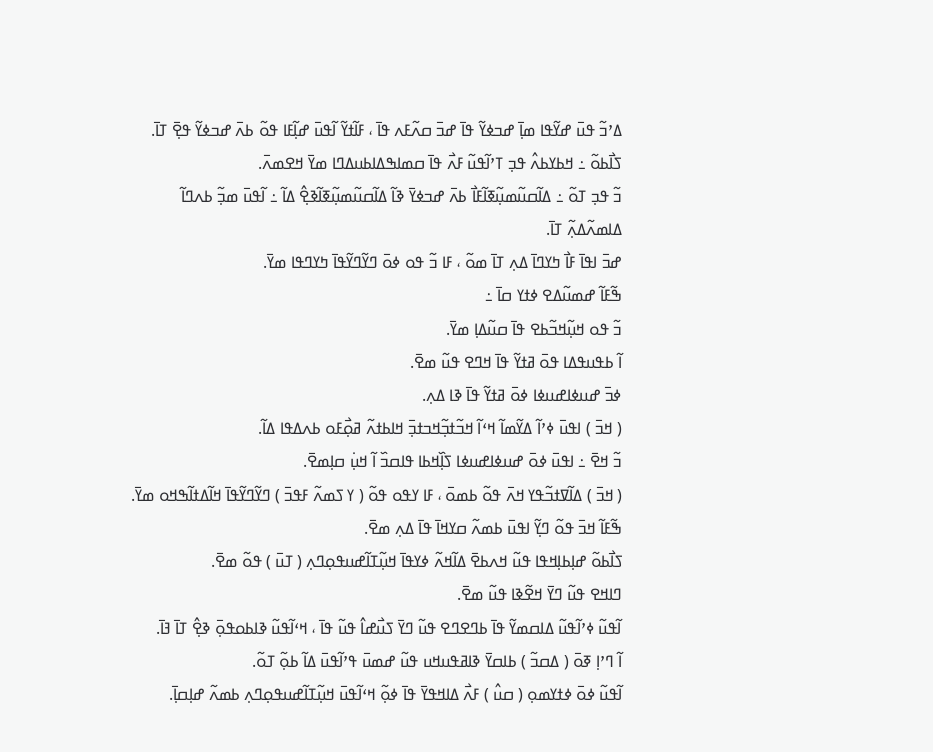ߡߴߏ߬ ߟߎ߫ ߝߌ߬ߟߊ ߘߊ߲߫ ߝߏߦߌ߬ ߟߊ߫ ߝߏ߫ ߛߍ߬ߓߍ ߟߊ߫ ، ߓߊ߬ߙߌ߬ ߊ߬ߟߎ߫ ߝߊ߲߬ߓߊ ߟߋ߬ ߕߍ߫ ߝߏߦߌ߬ ߟߐ߲߫ ߠߊ߫.
ߖߊ߯ߕߋ߬ ߸ ߞߕߌߕߍ߮ ߟߏ߲ ߠߴߊ߬ߟߎ߬ ߓߍ߯ ߟߊ߫ ߛߘߊߒߡߊߕߎߡߣߊ ߘߌ߫ ߞߐߘߍ߫.
ߏ߬ ߟߏ߲ ߠߋ߬ ߸ ߡߊ߬ߛߎ߬ߘߎ߲߬ߧߊ߬ߓߊ߯ ߕߍ߫ ߝߏߦߌ߫ ߢߊ߬ ߡߊ߬ߛߎ߬ߘߎ߲߬ߧߊ߬ߢߐ߲߮ ߡߊ߬ ߸ ߊ߬ߟߎ߫ ߘߏ߲߬ ߕߍߣߊ߬ ߡߊߘߍ߬ߡߍ߲߬ ߠߊ߫.
ߝߏ߫ ߊߟߊ߫ ߓߊ߯ ߤߌߣߊ߫ ߡߍ߲ ߠߊ߫ ߘߋ߬ ، ߓߊ ߏ߬ ߟߋ ߦߋ߫ ߣߌ߬ߣߌ߬ߟߊ߫ ߤߌߣߟߊ ߘߌ߫.
ߒ߬ߓߊ߬ ߝߘߎ߬ߡߐ ߦߙߌ ߛߊ߫ ߸
ߏ߬ ߟߋ ߞߎ߲߬ߞߏ߬ߕߐ ߟߊ߫ ߛߎ߬ߡߊ߲ ߘߌ߫.
ߊ߬ ߕߟߎߟߡߊ ߟߋ߫ ߥߙߌ߬ ߟߊ߫ ߞߣߐ ߟߎ߬ ߘߐ߫.
ߦߏ߫ ߝߎߦߊߝߎߦߊ ߦߋ߫ ߥߙߌ߬ ߟߊ߫ ߢߊ ߡߍ߲.
( ߞߏ߫ ) ߊߟߎ߫ ߦߴߊ߬ ߡߌ߬ߘߊ߬ ߞߵߊ߬ ߞߏ߬ߙߏ߲߬ߞߏߙߏ߲߫ ߞߊߕߙߍ߬ ߥߋ߲߯ߓߋ ߕߍߡߟߊ ߡߊ߬.
ߏ߬ ߞߐ߫ ߸ ߊߟߎ߫ ߦߋ߫ ߝߎߦߊߝߎߦߊ ߖߊ߲߰ߞߕߊ ߟߊߛߏ߰ ߊ߬ ߞߎ߲߭ ߛߊ߲ߘߐ߫.
( ߞߏ߫ ) ߡߊ߬ߜߙߏ߬ߟߌ ߞߍ߫ ߟߋ߬ ߕߘߋ߫ ، ߓߊ ߌߟߋ ߟߋ߬ ( ߌ ߖߘߍ߬ ߓߟߏ߫ ) ߣߌ߬ߣߌ߬ߟߊ߫ ߞߊ߬ߡߙߊ߬ߒߞߋ ߘߌ߫.
ߒ߬ߓߊ߬ ߞߏ߫ ߟߋ߬ ߣߌ߲߬ ߊߟߎ߫ ߕߘߍ߬ ߛߌߞߊ߫ ߟߊ߫ ߡߍ߲ ߘߐ߫.
ߖߊ߯ߕߋ߬ ߝߊ߲ߕߊ߲ߞߟߊ ߟߎ߬ ߞߍߕߐ߫ ߡߊ߬ߞߍ߬ ߦߌߟߊ߫ ߞߎ߲߬ߠߊ߬ߝߎߟߋ߲ߣߍ߲ ( ߠߎ߫ ) ߟߋ߬ ߘߐ߫.
ߣߊߞߐ ߟߎ߬ ߣߌ߫ ߞߐ߬ߢߊ ߟߎ߬ ߘߐ߫.
ߊ߬ߟߎ߬ ߦߴߊ߬ߟߎ߬ ߡߊߛߘߌ߬ ߟߊ߫ ߕߣߐߣߐ ߟߎ߬ ߣߌ߫ ߖߎ߯ߝߊ߮ ߟߎ߬ ߟߊ߫ ، ߞߵߊ߬ߟߎ߬ ߢߊߕߋߟߋ߲߫ ߢߐ߲߮ ߠߊ߫ ߔߊ߫.
ߊ߬ ߣߴߊ߲ ߧߋ߫ ( ߡߛߏ߬ ) ߕߊߛߌ߫ ߢߊߥߟߎߞߎ ߟߎ߬ ߝߘߎ߫ ߟߴߊ߬ߟߎ߫ ߡߊ߬ ߕߋ߲߬ ߠߋ߬.
ߊ߬ߟߎ߬ ߦߋ߫ ߦߙߌߘߋ߲ ( ߛߎ߮ ) ߓߍ߯ ߡߊߞߟߌ߫ ߟߊ߫ ߦߋ߲߬ ߞߵߊ߬ߟߎ߫ ߞߎ߲߬ߠߊ߬ߝߎߟߋ߲ߣߍ߲ ߕߘߍ߬ ߝߊ߲ߛߊ߲߫.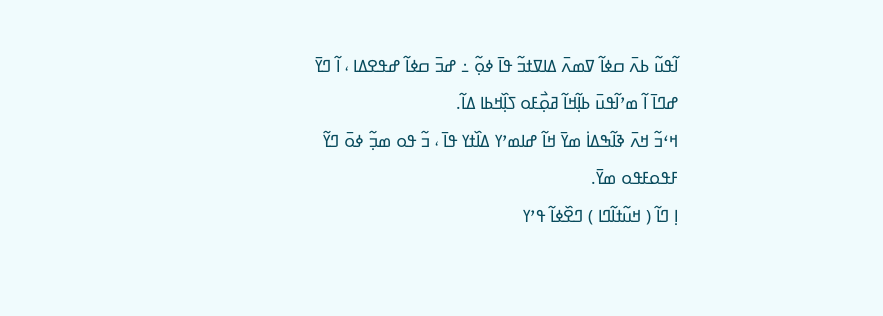ߊ߬ߟߎ߬ ߕߍ߫ ߛߦߊ߬ ߜߘߍ߫ ߡߊߜߙߏ߬ ߟߊ߫ ߦߋ߲߬ ߸ ߝߏ߫ ߛߦߊ߬ ߝߟߐߡߊ ، ߊ߬ ߣߌ߫ ߝߣߊ߫ ߊ߬ ߘߴߊ߬ߟߎ߫ ߕߊ߲߬ߞߊ߬ ߥߋ߲߯ߓߋ ߖߊ߲߰ߞߕߊ ߡߊ߬.
ߞߵߏ߬ ߞߍ߫ ߢߊ߬ߒߡߊ߭ ߘߌ߫ ߞߊ߬ ߝߊߘߴߌ ߡߊ߰ߙߌ ߟߊ߫ ، ߏ߬ ߟߋ ߘߏ߲߬ ߦߋ߫ ߣߌ߬ ߓߟߋߓߟߋ ߘߌ߫.
ߊ߲ ߣߊ߬ ( ߞߎ߬ߙߊ߬ߣߊ ) ߣߐ߰ߦߊ߬ ߟߴߌ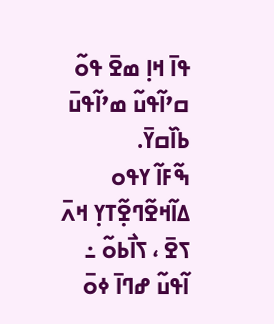ߟߊ߫ ߞߊ߲ ߘߐ߫ ߟߋ߬ ߛߴߊ߬ߟߎ߬ ߘߴߊ߬ߟߎ߫ ߕߊ߰ߛߌ߫.
ߒ߬ߓߊ߬ ߌߟߋ ߡߊ߬ߞߐ߬ߣߐ߲߬ߠߌ߲ ߞߍ߫ ߖߐ߫ ، ߖߊ߯ߕߋ߬ ߸ ߊ߬ߟߎ߬ ߝߣߊ߫ ߦߋ߫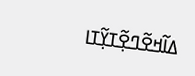ߡߊ߬ߞߐ߬ߣߐ߲߬ߠߌ߲߬ߠߊ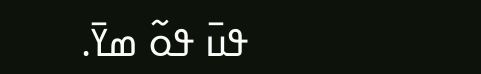ߟߎ߫ ߟߋ߬ ߘߌ߫.